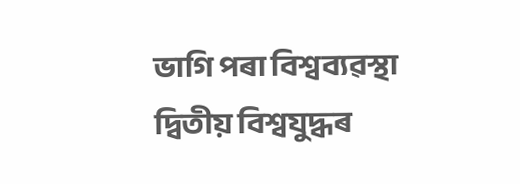ভাগি পৰা বিশ্বব্যৱস্থা
দ্বিতীয় বিশ্বযুদ্ধৰ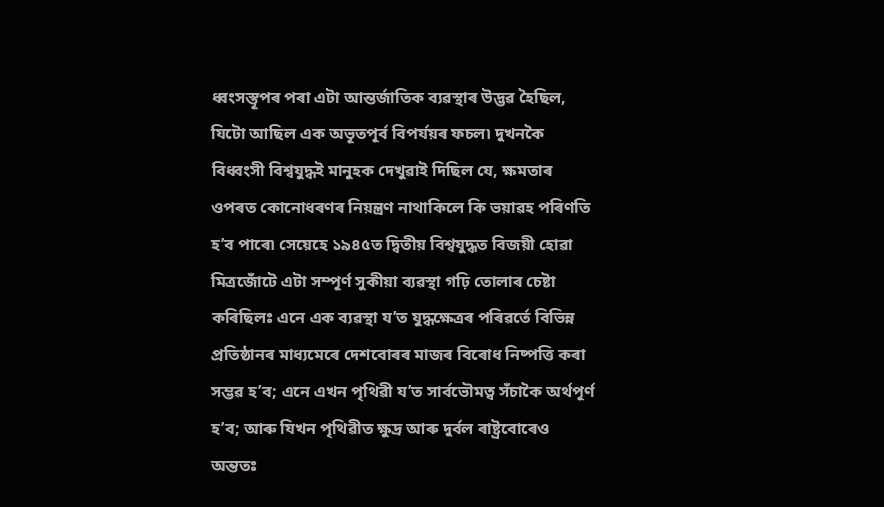ধ্বংসস্তূপৰ পৰা এটা আন্তৰ্জাতিক ব্যৱস্থাৰ উদ্ভৱ হৈছিল, যিটো আছিল এক অভূতপূৰ্ব বিপৰ্যয়ৰ ফচল৷ দুখনকৈ বিধ্বংসী বিশ্বযুদ্ধই মানুহক দেখুৱাই দিছিল যে, ক্ষমতাৰ ওপৰত কোনোধৰণৰ নিয়ন্ত্ৰণ নাথাকিলে কি ভয়াৱহ পৰিণতি হ’ব পাৰে৷ সেয়েহে ১৯৪৫ত দ্বিতীয় বিশ্বযুদ্ধত বিজয়ী হোৱা মিত্ৰজোঁটে এটা সম্পূৰ্ণ সুকীয়া ব্যৱস্থা গঢ়ি তোলাৰ চেষ্টা কৰিছিলঃ এনে এক ব্যৱস্থা য’ত যুদ্ধক্ষেত্ৰৰ পৰিৱৰ্তে বিভিন্ন প্ৰতিষ্ঠানৰ মাধ্যমেৰে দেশবোৰৰ মাজৰ বিৰোধ নিষ্পত্তি কৰা সম্ভৱ হ’ব; এনে এখন পৃথিৱী য’ত সাৰ্বভৌমত্ব সঁচাকৈ অৰ্থপূৰ্ণ হ’ব; আৰু যিখন পৃথিৱীত ক্ষুদ্ৰ আৰু দুৰ্বল ৰাষ্ট্ৰবোৰেও অন্ততঃ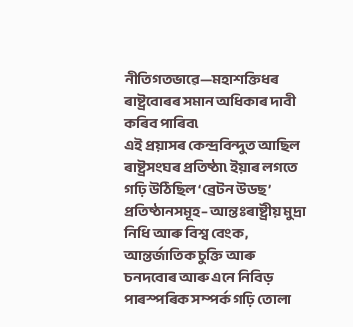নীতিগতভাৱে—মহাশক্তিধৰ ৰাষ্ট্ৰবোৰৰ সমান অধিকাৰ দাবী কৰিব পাৰিব৷
এই প্ৰয়াসৰ কেন্দ্ৰবিন্দুত আছিল ৰাষ্ট্ৰসংঘৰ প্ৰতিষ্ঠা৷ ইয়াৰ লগতে গঢ়ি উঠিছিল ‘ব্ৰেটন উডছ’ প্ৰতিষ্ঠানসমূহ– আন্তঃৰাষ্ট্ৰীয় মুদ্ৰা নিধি আৰু বিশ্ব বেংক, আন্তৰ্জাতিক চুক্তি আৰু চনদবোৰ আৰু এনে নিবিড় পাৰস্পৰিক সম্পৰ্ক গঢ়ি তোলা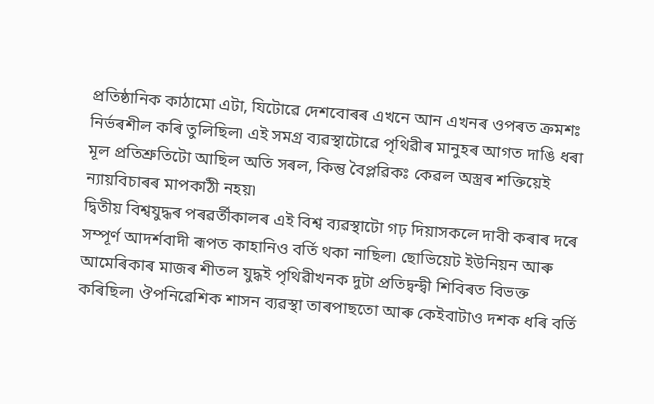প্ৰতিষ্ঠানিক কাঠামো এটা, যিটোৱে দেশবোৰৰ এখনে আন এখনৰ ওপৰত ক্ৰমশঃ নিৰ্ভৰশীল কৰি তুলিছিল৷ এই সমগ্ৰ ব্যৱস্থাটোৱে পৃথিৱীৰ মানুহৰ আগত দাঙি ধৰা মূল প্ৰতিশ্ৰুতিটো আছিল অতি সৰল, কিন্তু বৈপ্লৱিকঃ কেৱল অস্ত্ৰৰ শক্তিয়েই ন্যায়বিচাৰৰ মাপকাঠী নহয়৷
দ্বিতীয় বিশ্বযুদ্ধৰ পৰৱৰ্তীকালৰ এই বিশ্ব ব্যৱস্থাটো গঢ় দিয়াসকলে দাবী কৰাৰ দৰে সম্পূৰ্ণ আদৰ্শবাদী ৰূপত কাহানিও বৰ্তি থকা নাছিল৷ ছোভিয়েট ইউনিয়ন আৰু আমেৰিকাৰ মাজৰ শীতল যুদ্ধই পৃথিৱীখনক দুটা প্ৰতিদ্বন্দ্বী শিবিৰত বিভক্ত কৰিছিল৷ ঔপনিৱেশিক শাসন ব্যৱস্থা তাৰপাছতো আৰু কেইবাটাও দশক ধৰি বৰ্তি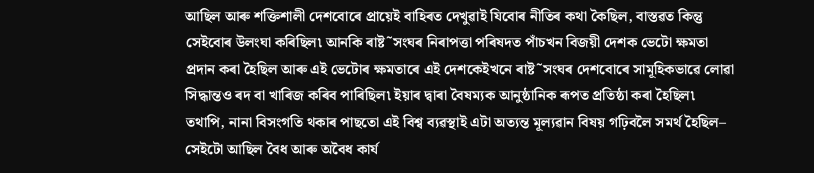আছিল আৰু শক্তিশালী দেশবোৰে প্ৰায়েই বাহিৰত দেখুৱাই যিবোৰ নীতিৰ কথা কৈছিল, বাস্তৱত কিন্তু সেইবোৰ উলংঘা কৰিছিল৷ আনকি ৰাষ্ট˜সংঘৰ নিৰাপত্তা পৰিষদত পাঁচখন বিজয়ী দেশক ভেটো ক্ষমতা প্ৰদান কৰা হৈছিল আৰু এই ভেটোৰ ক্ষমতাৰে এই দেশকেইখনে ৰাষ্ট˜সংঘৰ দেশবোৰে সামূহিকভাৱে লোৱা সিদ্ধান্তও ৰদ বা খাৰিজ কৰিব পাৰিছিল৷ ইয়াৰ দ্বাৰা বৈষম্যক আনুষ্ঠানিক ৰূপত প্ৰতিষ্ঠা কৰা হৈছিল৷ তথাপি, নানা বিসংগতি থকাৰ পাছতো এই বিশ্ব ব্যৱস্থাই এটা অত্যন্ত মূল্যৱান বিষয় গঢ়িবলৈ সমৰ্থ হৈছিল– সেইটো আছিল বৈধ আৰু অবৈধ কাৰ্য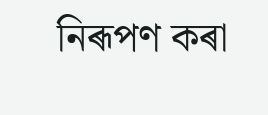নিৰূপণ কৰা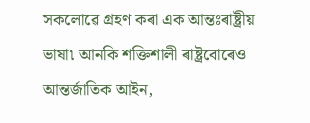সকলোৱে গ্ৰহণ কৰা এক আন্তঃৰাষ্ট্ৰীয় ভাষা৷ আনকি শক্তিশালী ৰাষ্ট্ৰবোৰেও আন্তৰ্জাতিক আইন,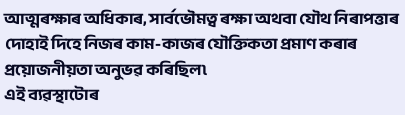আত্মৰক্ষাৰ অধিকাৰ, সাৰ্বভৌমত্ব ৰক্ষা অথবা যৌথ নিৰাপত্তাৰ দোহাই দিহে নিজৰ কাম-কাজৰ যৌক্তিকতা প্ৰমাণ কৰাৰ প্ৰয়োজনীয়তা অনুভৱ কৰিছিল৷
এই ব্যৱস্থাটোৰ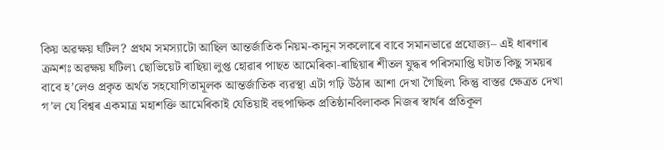কিয় অৱক্ষয় ঘটিল? প্ৰথম সমস্যাটো আছিল আন্তৰ্জাতিক নিয়ম-কানুন সকলোৰে বাবে সমানভাৱে প্ৰযোজ্য– এই ধাৰণাৰ ক্ৰমশঃ অৱক্ষয় ঘটিল৷ ছোভিয়েট ৰাছিয়া লুপ্ত হোৱাৰ পাছত আমেৰিকা-ৰাছিয়াৰ শীতল যুদ্ধৰ পৰিসমাপ্তি ঘটাত কিছু সময়ৰ বাবে হ’লেও প্ৰকৃত অৰ্থত সহযোগিতামূলক আন্তৰ্জাতিক ব্যৱস্থা এটা গঢ়ি উঠাৰ আশা দেখা গৈছিল৷ কিন্তু বাস্তৱ ক্ষেত্ৰত দেখা গ’ল যে বিশ্বৰ একমাত্ৰ মহাশক্তি আমেৰিকাই যেতিয়াই বহুপাক্ষিক প্ৰতিষ্ঠানবিলাকক নিজৰ স্বাৰ্থৰ প্ৰতিকূল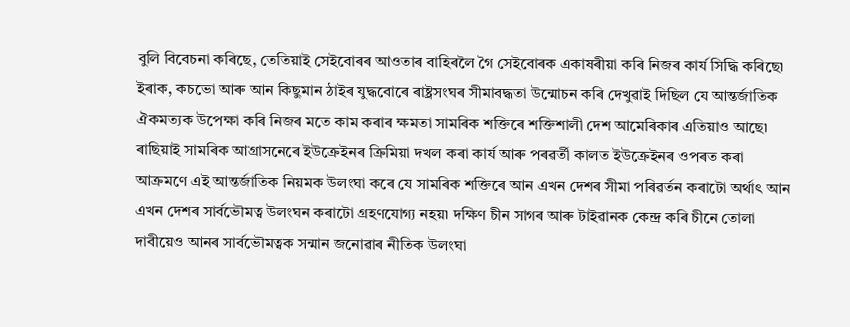বুলি বিবেচনা কৰিছে, তেতিয়াই সেইবোৰৰ আওতাৰ বাহিৰলৈ গৈ সেইবোৰক একাষৰীয়া কৰি নিজৰ কাৰ্য সিদ্ধি কৰিছে৷ ইৰাক, কচভো আৰু আন কিছুমান ঠাইৰ যুদ্ধবোৰে ৰাষ্ট্ৰসংঘৰ সীমাবদ্ধতা উন্মোচন কৰি দেখুৱাই দিছিল যে আন্তৰ্জাতিক ঐকমত্যক উপেক্ষা কৰি নিজৰ মতে কাম কৰাৰ ক্ষমতা সামৰিক শক্তিৰে শক্তিশালী দেশ আমেৰিকাৰ এতিয়াও আছে৷
ৰাছিয়াই সামৰিক আগ্ৰাসনেৰে ইউক্ৰেইনৰ ক্ৰিমিয়া দখল কৰা কাৰ্য আৰু পৰৱৰ্তী কালত ইউক্ৰেইনৰ ওপৰত কৰা আক্ৰমণে এই আন্তৰ্জাতিক নিয়মক উলংঘা কৰে যে সামৰিক শক্তিৰে আন এখন দেশৰ সীমা পৰিৱৰ্তন কৰাটো অৰ্থাৎ আন এখন দেশৰ সাৰ্বভৌমত্ব উলংঘন কৰাটো গ্ৰহণযোগ্য নহয়৷ দক্ষিণ চীন সাগৰ আৰু টাইৱানক কেন্দ্ৰ কৰি চীনে তোলা দাবীয়েও আনৰ সাৰ্বভৌমত্বক সন্মান জনোৱাৰ নীতিক উলংঘা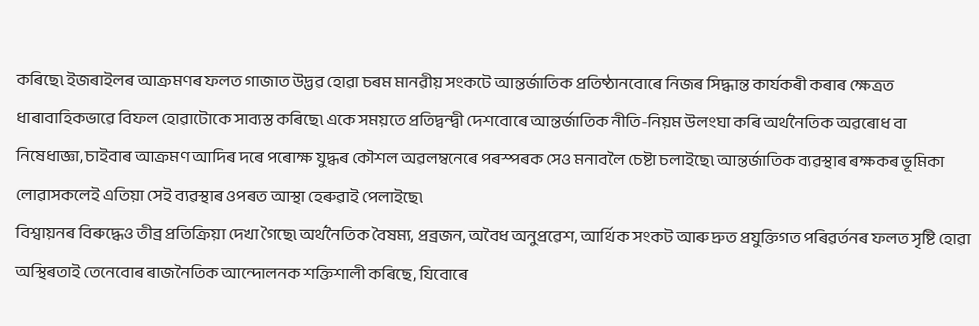কৰিছে৷ ইজৰাইলৰ আক্ৰমণৰ ফলত গাজাত উদ্ভৱ হোৱা চৰম মানৱীয় সংকটে আন্তৰ্জাতিক প্ৰতিষ্ঠানবোৰে নিজৰ সিদ্ধান্ত কাৰ্যকৰী কৰাৰ ক্ষেত্ৰত ধাৰাবাহিকভাৱে বিফল হোৱাটোকে সাব্যস্ত কৰিছে৷ একে সময়তে প্ৰতিদ্বন্দ্বী দেশবোৰে আন্তৰ্জাতিক নীতি-নিয়ম উলংঘা কৰি অৰ্থনৈতিক অৱৰোধ বা নিষেধাজ্ঞা, চাইবাৰ আক্ৰমণ আদিৰ দৰে পৰোক্ষ যুদ্ধৰ কৌশল অৱলম্বনেৰে পৰস্পৰক সেও মনাবলৈ চেষ্টা চলাইছে৷ আন্তৰ্জাতিক ব্যৱস্থাৰ ৰক্ষকৰ ভূমিকা লোৱাসকলেই এতিয়া সেই ব্যৱস্থাৰ ওপৰত আস্থা হেৰুৱাই পেলাইছে৷
বিশ্বায়নৰ বিৰুদ্ধেও তীব্ৰ প্ৰতিক্ৰিয়া দেখা গৈছে৷ অৰ্থনৈতিক বৈষম্য, প্ৰব্ৰজন, অবৈধ অনুপ্ৰৱেশ, আৰ্থিক সংকট আৰু দ্ৰুত প্ৰযুক্তিগত পৰিৱৰ্তনৰ ফলত সৃষ্টি হোৱা অস্থিৰতাই তেনেবোৰ ৰাজনৈতিক আন্দোলনক শক্তিশালী কৰিছে, যিবোৰে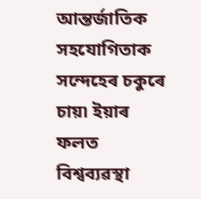আন্তৰ্জাতিক সহযোগিতাক সন্দেহেৰ চকুৰে চায়৷ ইয়াৰ ফলত বিশ্বব্যৱস্থা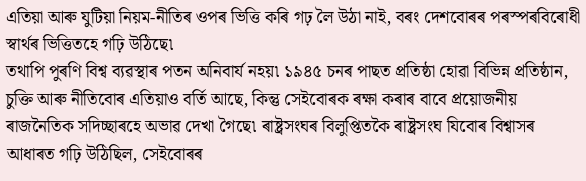এতিয়া আৰু যুটিয়া নিয়ম-নীতিৰ ওপৰ ভিত্তি কৰি গঢ় লৈ উঠা নাই, বৰং দেশবোৰৰ পৰস্পৰবিৰোধী স্বাৰ্থৰ ভিত্তিতহে গঢ়ি উঠিছে৷
তথাপি পুৰণি বিশ্ব ব্যৱস্থাৰ পতন অনিবাৰ্য নহয়৷ ১৯৪৫ চনৰ পাছত প্ৰতিষ্ঠা হোৱা বিভিন্ন প্ৰতিষ্ঠান, চুক্তি আৰু নীতিবোৰ এতিয়াও বৰ্তি আছে, কিন্তু সেইবোৰক ৰক্ষা কৰাৰ বাবে প্ৰয়োজনীয় ৰাজনৈতিক সদিচ্ছাৰহে অভাৱ দেখা গৈছে৷ ৰাষ্ট্ৰসংঘৰ বিলুপ্তিতকৈ ৰাষ্ট্ৰসংঘ যিবোৰ বিশ্বাসৰ আধাৰত গঢ়ি উঠিছিল, সেইবোৰৰ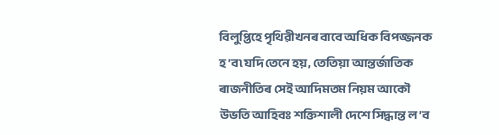বিলুপ্তিহে পৃথিৱীখনৰ বাবে অধিক বিপজ্জনক হ’ব৷ যদি তেনে হয়, তেতিয়া আন্তৰ্জাতিক ৰাজনীতিৰ সেই আদিমতম নিয়ম আকৌ উভতি আহিবঃ শক্তিশালী দেশে সিদ্ধান্ত ল’ব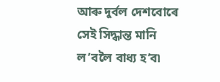আৰু দুৰ্বল দেশবোৰে সেই সিদ্ধান্ত মানি ল’বলৈ বাধ্য হ’ব৷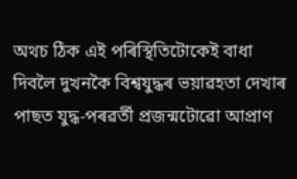অথচ ঠিক এই পৰিস্থিতিটোকেই বাধা দিবলৈ দুখনকৈ বিশ্বযুদ্ধৰ ভয়াৱহতা দেখাৰ পাছত যুদ্ধ-পৰৱৰ্তী প্ৰজন্মটোৱো আপ্ৰাণ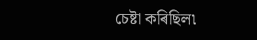চেষ্টা কৰিছিল৷